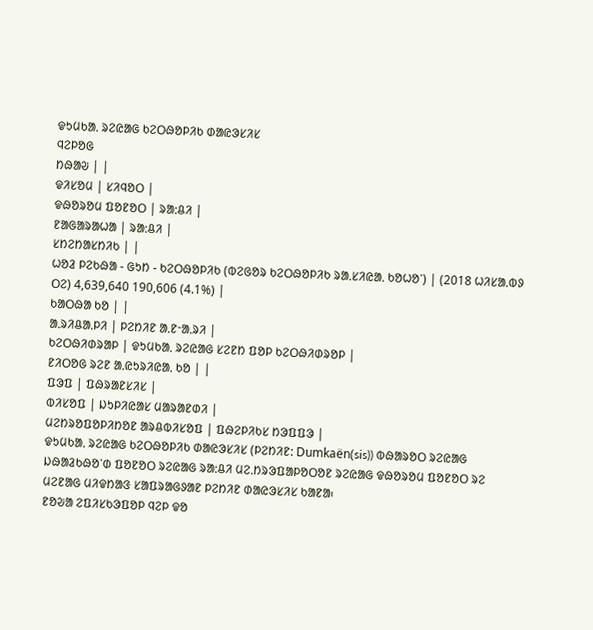ᱫᱩᱢᱠᱟᱹ ᱨᱮᱭᱟᱜ ᱠᱮᱛᱷᱚᱞᱤᱠ ᱰᱟᱭᱳᱥᱤᱥ
ᱧᱮᱞᱚᱜ
ᱴᱷᱟᱶ | |
ᱫᱤᱥᱚᱢ | ᱥᱤᱧᱚᱛ |
ᱫᱷᱚᱨᱚᱢ ᱯᱚᱱᱚᱛ | ᱨᱟᱺᱪᱤ |
ᱱᱟᱜᱟᱨᱟᱦᱟ | ᱨᱟᱺᱪᱤ |
ᱥᱴᱮᱴᱟᱥᱴᱤᱠ | |
ᱦᱚᱲ ᱞᱮᱠᱷᱟ - ᱜᱩᱴ - ᱠᱮᱛᱷᱚᱞᱤᱠ (ᱵᱮᱜᱚᱨ ᱠᱮᱛᱷᱚᱞᱤᱠ ᱨᱟᱹᱥᱤᱭᱟᱹ ᱠᱚᱦᱚᱸ) | (2018 ᱦᱤᱥᱟᱹᱵᱽ ᱛᱮ) 4,639,640 190,606 (4.1%) |
ᱠᱟᱛᱷᱟ ᱠᱚ | |
ᱟᱹᱨᱤᱪᱟᱹᱞᱤ | ᱞᱮᱴᱤᱱ ᱟᱹᱱᱼᱟᱹᱨᱤ |
ᱠᱮᱛᱷᱤᱰᱨᱟᱞ | ᱫᱩᱢᱠᱟᱹ ᱨᱮᱭᱟᱜ ᱥᱮᱱᱴ ᱯᱚᱞ ᱠᱮᱛᱷᱤᱰᱨᱚᱞ |
ᱱᱤᱛᱚᱜ ᱨᱮᱱ ᱟᱹᱭᱩᱨᱤᱭᱟᱹ ᱠᱚ | |
ᱯᱳᱯ | ᱯᱷᱨᱟᱱᱥᱤᱥ |
ᱵᱤᱥᱚᱯ | ᱡᱩᱞᱤᱭᱟᱥ ᱢᱟᱨᱟᱱᱰᱤ |
ᱢᱮᱴᱨᱚᱯᱚᱞᱤᱴᱚᱱ ᱟᱨᱪᱵᱤᱥᱚᱯ | ᱯᱷᱮᱞᱤᱠᱥ ᱴᱳᱯᱯᱳ |
ᱫᱩᱢᱠᱟᱹ ᱨᱮᱭᱟᱜ ᱠᱮᱛᱷᱚᱞᱤᱠ ᱰᱟᱭᱳᱥᱤᱥ (ᱞᱮᱴᱤᱱ: Dumkaën(sis)) ᱵᱷᱟᱨᱚᱛ ᱨᱮᱭᱟᱜ ᱡᱷᱟᱲᱠᱷᱚᱸᱰ ᱯᱚᱱᱚᱛ ᱨᱮᱭᱟᱜ ᱨᱟᱺᱪᱤ ᱢᱮᱹᱴᱨᱳᱯᱟᱞᱚᱛᱚᱱ ᱨᱮᱭᱟᱜ ᱫᱷᱚᱨᱚᱢ ᱯᱚᱱᱚᱛ ᱨᱮ ᱢᱮᱱᱟᱜ ᱢᱤᱫᱴᱟᱝ ᱥᱟᱯᱨᱟᱜᱽᱟᱱ ᱞᱮᱴᱤᱱ ᱰᱟᱭᱳᱥᱤᱥ ᱠᱟᱱᱟ᱾
ᱱᱚᱶᱟ ᱮᱯᱤᱥᱠᱳᱯᱚᱞ ᱧᱮᱞ ᱫᱚ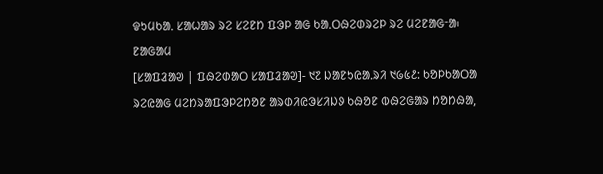ᱫᱩᱢᱠᱟᱹ ᱥᱟᱦᱟᱨ ᱨᱮ ᱥᱮᱱᱴ ᱯᱳᱞ ᱟᱜ ᱠᱟᱹᱛᱷᱮᱰᱨᱮᱞ ᱨᱮ ᱢᱮᱱᱟᱜᱼᱟ᱾
ᱱᱟᱜᱟᱢ
[ᱥᱟᱯᱲᱟᱣ | ᱯᱷᱮᱰᱟᱛ ᱥᱟᱯᱲᱟᱣ]- ᱑᱗ ᱡᱟᱱᱩᱭᱟᱹᱨᱤ ᱑᱙᱕᱒: ᱠᱚᱞᱠᱟᱛᱟ ᱨᱮᱭᱟᱜ ᱢᱮᱴᱨᱟᱯᱳᱞᱮᱴᱚᱱ ᱟᱨᱰᱤᱭᱳᱥᱤᱡᱽ ᱠᱷᱚᱱ ᱵᱷᱮᱜᱟᱨ ᱴᱚᱴᱷᱟ,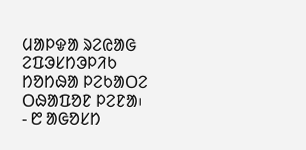ᱢᱟᱞᱫᱟ ᱨᱮᱭᱟᱜ ᱮᱯᱳᱥᱴᱳᱞᱤᱠ ᱴᱚᱴᱷᱟ ᱞᱮᱠᱟᱛᱮ ᱛᱷᱟᱯᱚᱱ ᱞᱮᱱᱟ᱾
- ᱘ ᱟᱜᱚᱥᱴ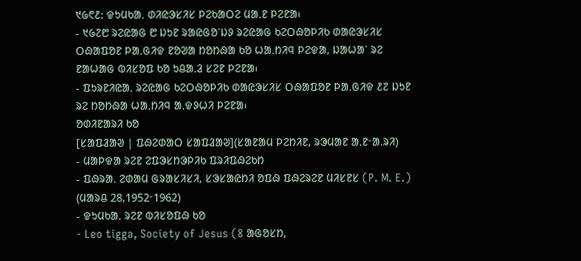᱑᱙᱖᱒: ᱫᱩᱢᱠᱟᱹ ᱰᱤᱭᱳᱥᱤᱥ ᱞᱮᱠᱟᱛᱮ ᱢᱟᱹᱱ ᱞᱮᱱᱟ᱾
- ᱑᱙᱗᱘ ᱨᱮᱭᱟᱜ ᱘ ᱡᱩᱱ ᱨᱟᱭᱜᱚᱸᱡᱽ ᱨᱮᱭᱟᱜ ᱠᱮᱛᱷᱚᱞᱤᱠ ᱰᱟᱭᱳᱥᱤᱥ ᱛᱷᱟᱯᱚᱱ ᱞᱟᱹᱜᱤᱫ ᱱᱚᱣᱟ ᱴᱚᱴᱷᱟ ᱠᱚ ᱦᱟᱹᱴᱤᱧ ᱞᱮᱫᱟ, ᱡᱟᱦᱟᱸ ᱨᱮ ᱱᱟᱦᱟᱜ ᱵᱤᱥᱚᱯ ᱠᱚ ᱩᱪᱟᱹᱲ ᱥᱮᱱ ᱞᱮᱱᱟ᱾
- ᱯᱩᱨᱱᱤᱭᱟᱹ ᱨᱮᱭᱟᱜ ᱠᱮᱛᱷᱚᱞᱤᱠ ᱰᱟᱭᱳᱥᱤᱥ ᱛᱷᱟᱯᱚᱱ ᱞᱟᱹᱜᱤᱫ ᱒᱗ ᱡᱩᱱ ᱨᱮ ᱴᱚᱴᱷᱟ ᱦᱟᱹᱴᱤᱧ ᱟᱹᱫᱽᱦᱤ ᱞᱮᱱᱟ᱾
ᱚᱰᱤᱱᱟᱨᱤ ᱠᱚ
[ᱥᱟᱯᱲᱟᱣ | ᱯᱷᱮᱰᱟᱛ ᱥᱟᱯᱲᱟᱣ](ᱥᱟᱱᱟᱢ ᱞᱮᱴᱤᱱ, ᱨᱳᱢᱟᱱ ᱟᱹᱱᱼᱟᱹᱨᱤ)
- ᱢᱟᱞᱫᱟ ᱨᱮᱱ ᱮᱯᱳᱥᱴᱳᱞᱤᱠ ᱯᱨᱤᱯᱷᱮᱠᱴ
- ᱯᱷᱨᱟᱹ ᱮᱰᱟᱢ ᱜᱨᱟᱥᱤᱥᱤ, ᱥᱳᱥᱟᱭᱴᱤ ᱚᱯᱷ ᱯᱷᱮᱨᱮᱱ ᱢᱤᱥᱱᱥ (P. M. E.) (ᱢᱟᱨᱪ 28,1952ᱼ1962)
- ᱫᱩᱢᱠᱟᱹ ᱨᱮᱱ ᱵᱤᱥᱚᱯᱷ ᱠᱚ
- Leo tigga, Society of Jesus (8 ᱟᱜᱚᱥᱴ,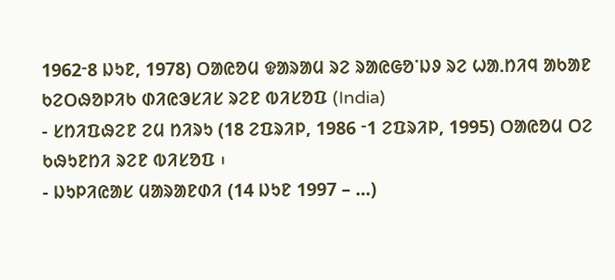1962ᱼ8 ᱡᱩᱱ, 1978) ᱛᱟᱭᱚᱢ ᱫᱟᱨᱟᱢ ᱨᱮ ᱨᱟᱭᱜᱚᱸᱡᱽ ᱨᱮ ᱦᱟᱹᱴᱤᱧ ᱟᱠᱟᱱ ᱠᱮᱛᱷᱚᱞᱤᱠ ᱰᱤᱭᱳᱥᱤᱥ ᱨᱮᱱ ᱵᱤᱥᱚᱯ (India)
- ᱥᱴᱤᱯᱷᱮᱱ ᱮᱢ ᱴᱤᱨᱩ (18 ᱮᱯᱨᱤᱞ, 1986 ᱼ1 ᱮᱯᱨᱤᱞ, 1995) ᱛᱟᱭᱚᱢ ᱛᱮ ᱠᱷᱩᱱᱴᱤ ᱨᱮᱱ ᱵᱤᱥᱚᱯ ᱾
- ᱡᱩᱞᱤᱭᱟᱥ ᱢᱟᱨᱟᱱᱰᱤ (14 ᱡᱩᱱ 1997 – ...)